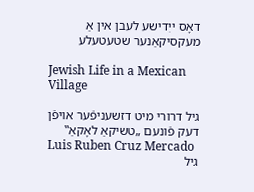דאָס ייִדישע לעבן אין אַ מעקסיקאַנער שטעטעלע

Jewish Life in a Mexican Village

גיל דרורי מיט דזשעניפֿער אויפֿן דעק פֿונעם „טשיקאַ לאָקאַ‟
Luis Ruben Cruz Mercado
גיל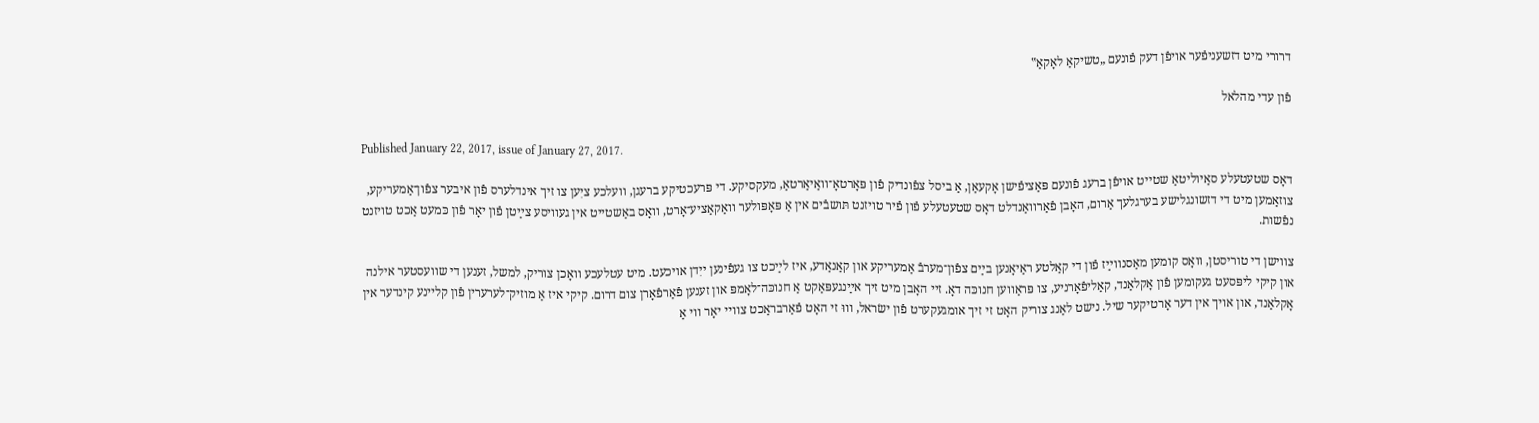דרורי מיט דזשעניפֿער אויפֿן דעק פֿונעם „טשיקאַ לאָקאַ‟

פֿון עדי מהלאל

Published January 22, 2017, issue of January 27, 2017.

דאָס שטעטעלע סאַיוליטאַ שטייט אויפֿן ברעג פֿונעם פּאַציפֿישן אָקעאַן, אַ ביסל צפֿונדיק פֿון פּאָרטאָ־וואַיאַרטאַ, מעקסיקע. די פּרעכטיקע ברעגן, וועלכע ציִען צו זיך אינדלערס פֿון איבער צפֿון־אַמעריקע, צוזאַמען מיט די דזשונגלישע בערגלעך אַרום, האָבן פֿאַרוואַנדלט דאָס שטעטעלע פֿון פֿיר טויזנט תּושבֿים אין אַ פּאָפּולער וואַקאַציע־אָרט, וואָס באַשטייט אין געוויסע צײַטן פֿון יאָר פֿון כּמעט אַכט טויזנט נפֿשות.

צווישן די טוריסטן, וואָס קומען מאַסנווײַז פֿון די קאַלטע ראַיאָנען בײַם צפֿון־מערבֿ אַמעריקע און קאַנאַדע, איז לײַכט צו געפֿינען ייִדן אויכעט. מיט עטלעכע וואָכן צוריק, למשל, זענען די שוועסטער אילנה און קיקי ליפּסעט געקומען פֿון אָקלאַנד, קאַליפֿאָרניע, צו פּראַווען חנוכּה דאָ. זיי האָבן מיט זיך אײַנגעפּאַקט אַ חנוכּה־לאָמפּ און זענען פֿאַרפֿאָרן צום דרום. קיקי איז אַ מוזיק־לערערין פֿון קליינע קינדער אין אָקלאַנד, און אויך אין דער אָרטיקער שיל. נישט לאַנג צוריק האָט זי זיך אומגעקערט פֿון ישׂראל, וווּ זי האָט פֿאַרבראַכט צוויי יאָר ווי אַ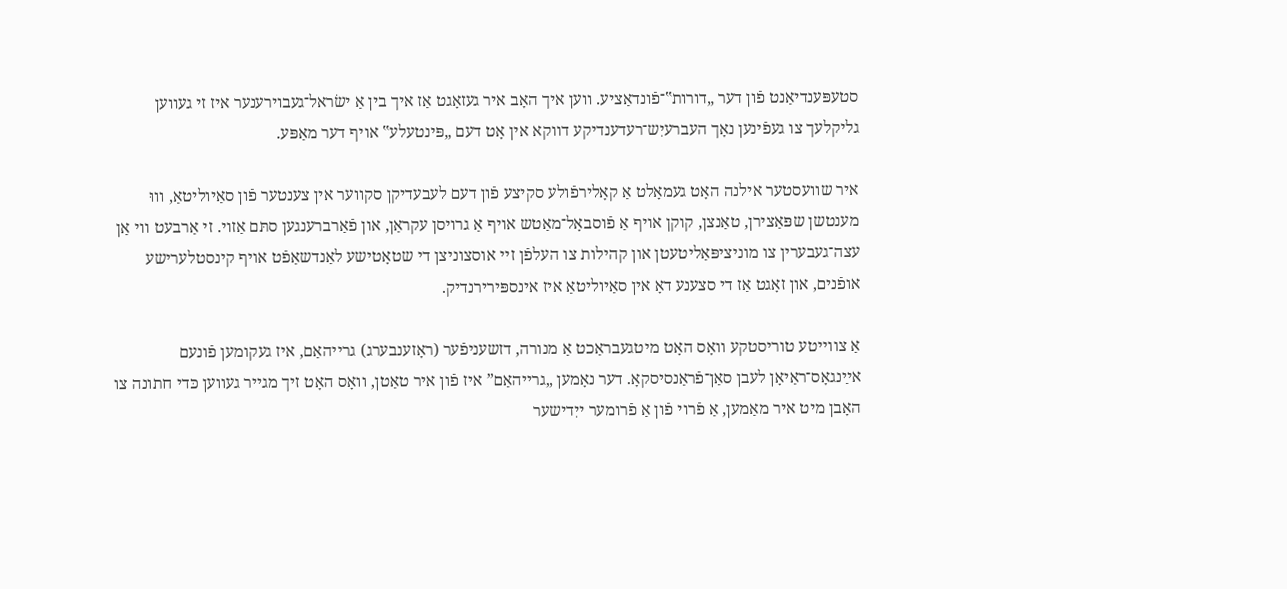סטעפּענדיאַנט פֿון דער „דורות‟־פֿונדאַציע. ווען איך האָב איר געזאָגט אַז איך בין אַ ישׂראל־געבוירענער איז זי געווען גליקלעך צו געפֿינען נאָך העברעיִש־רעדענדיקע דווקא אין אָט דעם „פּינטעלע‟ אויף דער מאַפּע.

איר שוועסטער אילנה האָט געמאָלט אַ קאָלירפֿולע סקיצע פֿון דעם לעבעדיקן סקווער אין צענטער פֿון סאַיוליטאַ, וווּ מענטשן שפּאַצירן, טאַנצן, קוקן אויף אַ פֿוסבאָל־מאַטש אויף אַ גרויסן עקראַן, און פֿאַרברענגען סתּם אַזוי. זי אַרבעט ווי אַן עצה־געבערין צו מוניציפּאַליטעטן און קהילות צו העלפֿן זיי אוסצוניצן די שטאָטישע לאַנדשאַפֿט אויף קינסטלערישע אופֿנים, און זאָגט אַז די סצענע דאָ אין סאַיוליטאַ איז אינספּירירנדיק.

אַ צווייטע טוריסטקע וואָס האָט מיטגעבראַכט אַ מנורה, דזשעניפֿער (ראָזענבערג) גרייהאַם, איז געקומען פֿונעם אײַנגאָס־ראַיאָן לעבן סאַן־פֿראַנסיסקאָ. דער נאָמען „גרייהאַם” איז פֿון איר טאַטן, וואָס האָט זיך מגייר געווען כּדי חתונה צו האָבן מיט איר מאַמען, אַ פֿרוי פֿון אַ פֿרומער ייִדישער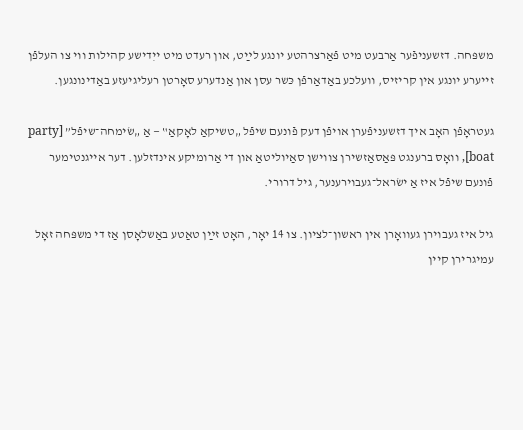משפּחה. דזשעניפֿער אַרבעט מיט פֿאַרצרהטע יונגע לײַט, און רעדט מיט ייִדישע קהילות ווי צו העלפֿן זייערע יונגע אין קריזיס, וועלכע באַדאַרפֿן כּשר עסן און אַנדערע סאָרטן רעליגיעזע באַדינונגען.

געטראָפֿן האָב איך דזשעניפֿערן אויפֿן דעק פֿונעם שיפֿל „טשיקאַ לאָקאַ‟ — אַ „שׂימחה־שיפֿל” [party boat], וואָס ברענגט פּאַסאַזשירן צווישן סאַיוליטאַ און די אַרומיקע אינדזלען. דער אייגנטימער פֿונעם שיפֿל איז אַ ישׂראל־געבוירענער, גיל דרורי.

גיל איז געבוירן געוואָרן אין ראשון־לציון. צו 14 יאָר, האָט זײַן טאַטע באַשלאָסן אַז די משפּחה זאָל עמיגרירן קיין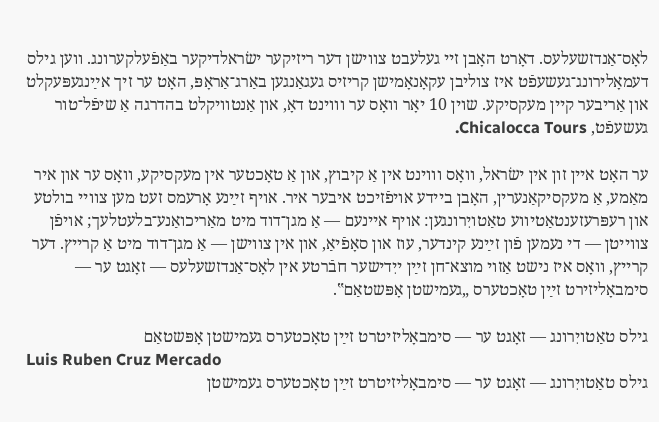לאָס־אַנדזשעלעס. דאָרט האָבן זיי געלעבט צווישן דער ריזיקער ישׂראלדיקער באַפֿעלקערונג. ווען גילס דעמאָלירונג־געשעפֿט איז צוליבן עקאָנאָמישן קריזיס געגאַנגען באַרג־אַראָפּ, האָט ער זיך אײַנגעפּעקלט און אַריבער קיין מעקסיקע. שוין 10 יאָר וואָס ער וווינט דאָ, און אַנטוויקלט בהדרגה אַ שיפֿל־טור געשעפֿט, Chicalocca Tours.

ער האָט איין זון אין ישׂראל, וואָס וווינט אין אַ קיבוץ, און אַ טאָכטער אין מעקסיקע, וואָס ער און איר מאַמע, אַ מעקסיקאַנערין, האָבן ביידע אויפֿזיכט איבער איר. אויף זײַנע אָרעמס זעט מען צוויי בולטע און רעפּרעזענטאַטיווע טאַטויִרונגען: אויף איינעם — אַ מגן־דוד מיט מאַריכואַנע־בלעטלעך; אויפֿן צווייטן — די נעמען פֿון זײַנע קינדער, עוז און סאָפֿיאַ, און אין צווישן — אַ מגן־דוד מיט אַ קרייץ. דער קרייץ, וואָס איז נישט אַזוי מוצא־חן זײַן ייִדישער חבֿרטע אין לאָס־אַנדזשעלעס — זאָגט ער — סימבאָליזירט זײַן טאָכטערס „געמישטן אָפּשטאַם‟.

גילס טאַטויִרונג — זאָגט ער — סימבאָליזיטרט זײַן טאָכטערס געמישטן אָפּשטאַם
Luis Ruben Cruz Mercado
גילס טאַטויִרונג — זאָגט ער — סימבאָליזיטרט זײַן טאָכטערס געמישטן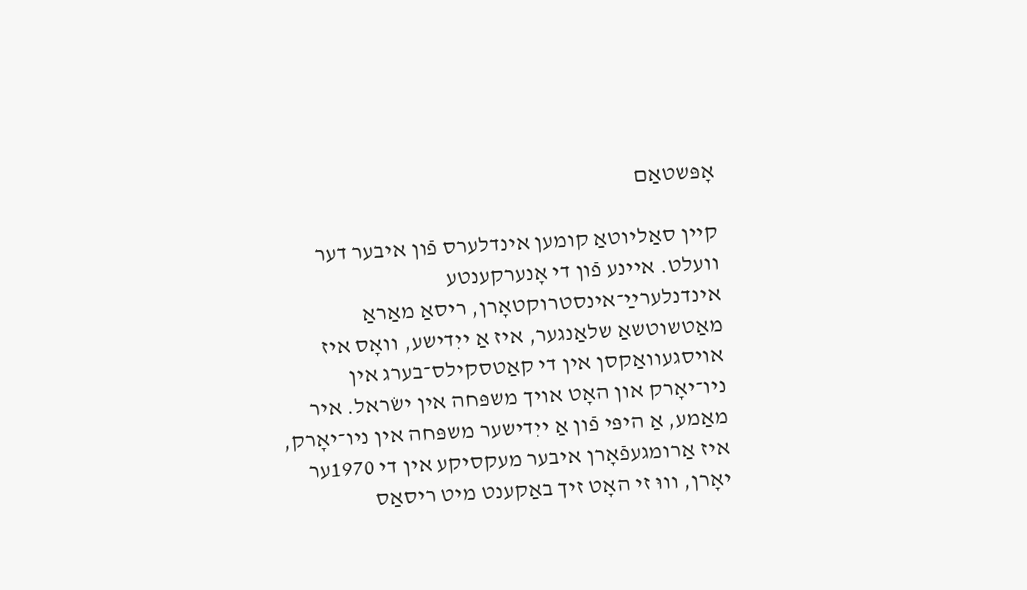אָפּשטאַם

קיין סאַליוטאַ קומען אינדלערס פֿון איבער דער וועלט. איינע פֿון די אָנערקענטע אינדנלערײַ־אינסטרוקטאָרן, ריסאַ מאַראַ מאַטשוטשאַ שלאַנגער, איז אַ ייִדישע, וואָס איז אויסגעוואַקסן אין די קאַטסקילס־בערג אין ניו־יאָרק און האָט אויך משפּחה אין ישׂראל. איר מאַמע, אַ היפּי פֿון אַ ייִדישער משפּחה אין ניו־יאָרק, איז אַרומגעפֿאָרן איבער מעקסיקע אין די 1970ער יאָרן, וווּ זי האָט זיך באַקענט מיט ריסאַס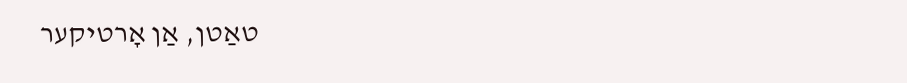טאַטן, אַן אָרטיקער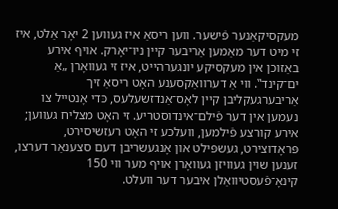מעקסיקאַנער פֿישער. ווען ריסאַ איז געווען 2 יאָר אַלט, איז זי מיט דער מאַמען אַריבער קיין ניו־יאָרק. אויף אירע באַזוכן אין מעקסיקע יונגערהייט, איז זי געוואָרן „אַ ים־קינד‟. ווי אַ דערוואַקסענע האָט ריסאַ זיך אַריבערגעקליבן קיין לאָס־אַנדזשעלעס, כּדי אָנטייל צו נעמען אין דער פֿילם־אינדוסטריע. זי האָט מצליח געווען; אירע קורצע פֿילמען, וועלכע זי האָט רעזשיסירט, פּראָדוצירט, געשפּילט און אָנגעשריבן דעם סצענאַר דערצו, זענען שוין געוויזן געוואָרן אויף מער ווי 150 קינאָ־פֿעסטיוואַלן איבער דער וועלט.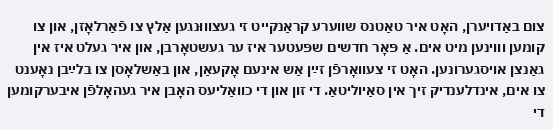צום באַדויערן, האָט איר טאַטנס שווערע קראַנקייט זי געצוווּנגען אַלץ צו פֿאַרלאָזן, און צו קומען וווינען מיט אים. אַ פּאָר חדשים שפּעטער איז ער געשטאָרבן, און איר געלט איז אין גאַנצן אויסגערונען. האָט זי צעוואָרפֿן זײַן אַש אינעם אָקעאַן, און באַשלאָסן צו בלײַבן נאָענט צו אים, אינדלענדיק זיך אין סאַיוליטאַ. די זון און די כוואַליעס האָבן איר געהאָלפֿן איבערקומען די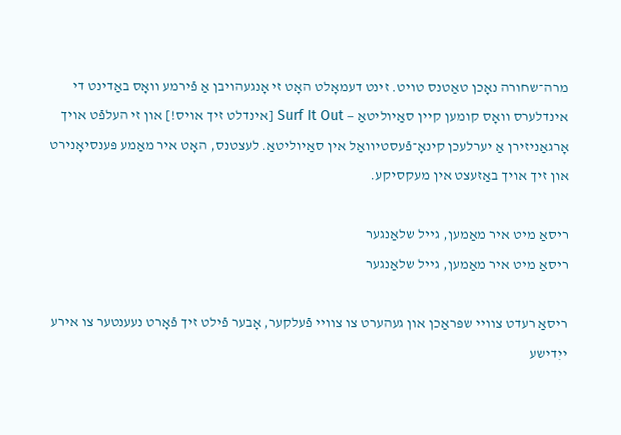מרה־שחורה נאָכן טאַטנס טויט. זינט דעמאָלט האָט זי אָנגעהויבן אַ פֿירמע וואָס באַדינט די אינדלערס וואָס קומען קיין סאַיוליטאַ — Surf It Out [אינדלט זיך אויס!] און זי העלפֿט אויך אָרגאַניזירן אַ יערלעכן קינאָ־פֿעסטיוואַל אין סאַיוליטאַ. לעצטנס, האָט איר מאַמע פּענסיאָנירט און זיך אויך באַזעצט אין מעקסיקע.

ריסאַ מיט איר מאַמען, גייל שלאַנגער
ריסאַ מיט איר מאַמען, גייל שלאַנגער

ריסאַ רעדט צוויי שפּראַכן און געהערט צו צוויי פֿעלקער, אָבער פֿילט זיך פֿאָרט נעענטער צו אירע ייִדישע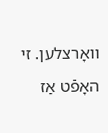וואָרצלען. זי האָפֿט אַז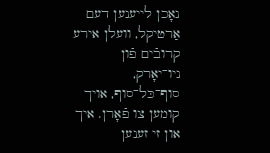נאָכן לייענען דעם אַרטיקל, וועלן אירע קרובֿים פֿון ניו־יאָרק, סוף־כּל־סוף, אויך קומען צו פֿאָרן. איך און זי זענען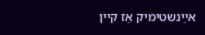אײַנשטימיק אַז קיין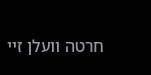חרטה וועלן זיי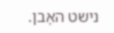נישט האָבן.